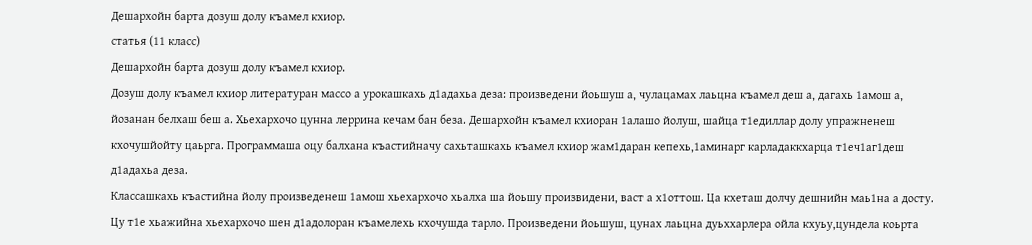Дешархойн барта дозуш долу къамел кхиор.
статья (11 класс)
Дешархойн барта дозуш долу къамел кхиор.
Дозуш долу къамел кхиор литературан массо а урокашкахь д1адахьа деза: произведени йоьшуш а, чулацамах лаьцна къамел деш а, дагахь 1амош а, йозанан белхаш беш а. Хьехархочо цунна леррина кечам бан беза. Дешархойн къамел кхиоран 1алашо йолуш, шайца т1едиллар долу упражненеш кхочушйойту цаьрга. Программаша оцу балхана къастийначу сахьташкахь къамел кхиор жам1даран кепехь,1аминарг карладаккхарца т1еч1аг1деш д1адахьа деза.
Классашкахь къастийна йолу произведенеш 1амош хьехархочо хьалха ша йоьшу произвидени, васт а х1оттош. Ца кхеташ долчу дешнийн маь1на а досту. Цу т1е хьажийна хьехархочо шен д1адолоран къамелехь кхочушда тарло. Произведени йоьшуш, цунах лаьцна дуьххарлера ойла кхуьу,цундела коьрта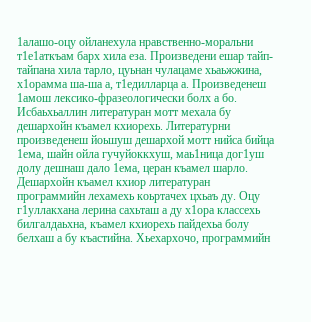1алашо-оцу ойланехула нравственно-моральни т1е1аткъам барх хила еза. Произведени ешар тайп-тайпана хила тарло, цуьнан чулацаме хьаьжжина, х1орамма ша-ша а, т1едилларца а. Произведенеш 1амош лексико-фразеологически болх а бо.
Исбаьхьаллин литературан мотт мехала бу дешархойн къамел кхиорехь. Литературни произведенеш йоьшуш дешархой мотт нийса бийца 1ема, шайн ойла гучуйоккхуш, маь1ница дог1уш долу дешнаш дало 1ема, церан къамел шарло.
Дешархойн къамел кхиор литературан программийн лехамехь коьртачех цхьаъ ду. Оцу г1уллакхана лерина сахьташ а ду х1ора классехь билгалдаьхна, къамел кхиорехь пайдехьа болу белхаш а бу къастийна. Хьехархочо, программийн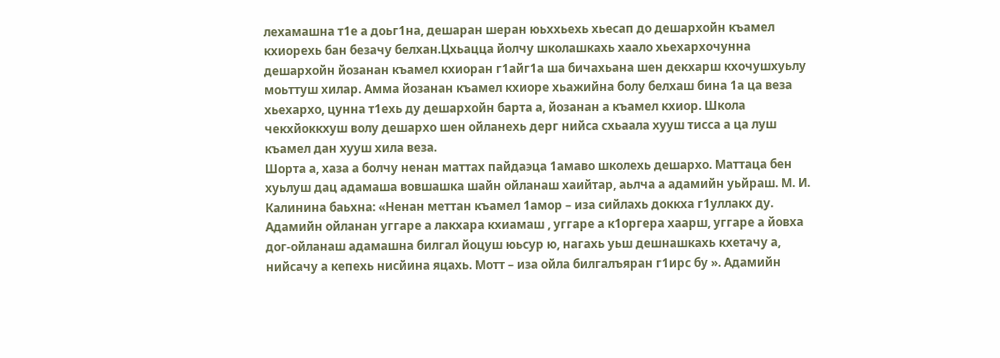лехамашна т1е а доьг1на, дешаран шеран юьххьехь хьесап до дешархойн къамел кхиорехь бан безачу белхан.Цхьацца йолчу школашкахь хаало хьехархочунна дешархойн йозанан къамел кхиоран г1айг1а ша бичахьана шен декхарш кхочушхуьлу моьттуш хилар. Амма йозанан къамел кхиоре хьажийна болу белхаш бина 1а ца веза хьехархо, цунна т1ехь ду дешархойн барта а, йозанан а къамел кхиор. Школа чекхйоккхуш волу дешархо шен ойланехь дерг нийса схьаала хууш тисса а ца луш къамел дан хууш хила веза.
Шорта а, хаза а болчу ненан маттах пайдаэца 1амаво школехь дешархо. Маттаца бен хуьлуш дац адамаша вовшашка шайн ойланаш хаийтар, аьлча а адамийн уьйраш. М. И. Калинина баьхна: «Ненан меттан къамел 1амор – иза сийлахь доккха г1уллакх ду. Адамийн ойланан уггаре а лакхара кхиамаш , уггаре а к1оргера хаарш, уггаре а йовха дог-ойланаш адамашна билгал йоцуш юьсур ю, нагахь уьш дешнашкахь кхетачу а, нийсачу а кепехь нисйина яцахь. Мотт – иза ойла билгалъяран г1ирс бу ». Адамийн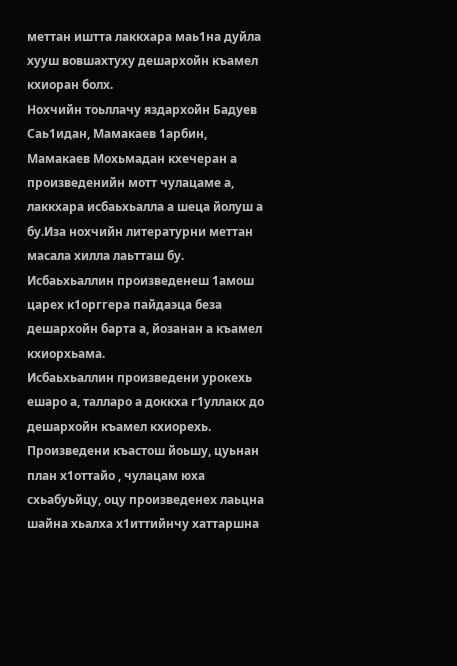меттан иштта лаккхара маь1на дуйла хууш вовшахтуху дешархойн къамел кхиоран болх.
Нохчийн тоьллачу яздархойн Бадуев Саь1идан, Мамакаев 1арбин, Мамакаев Мохьмадан кхечеран а произведенийн мотт чулацаме а, лаккхара исбаьхьалла а шеца йолуш а бу.Иза нохчийн литературни меттан масала хилла лаьтташ бу. Исбаьхьаллин произведенеш 1амош царех к1орггера пайдаэца беза дешархойн барта а, йозанан а къамел кхиорхьама.
Исбаьхьаллин произведени урокехь ешаро а, талларо а доккха г1уллакх до дешархойн къамел кхиорехь. Произведени къастош йоьшу, цуьнан план х1оттайо , чулацам юха схьабуьйцу, оцу произведенех лаьцна шайна хьалха х1иттийнчу хаттаршна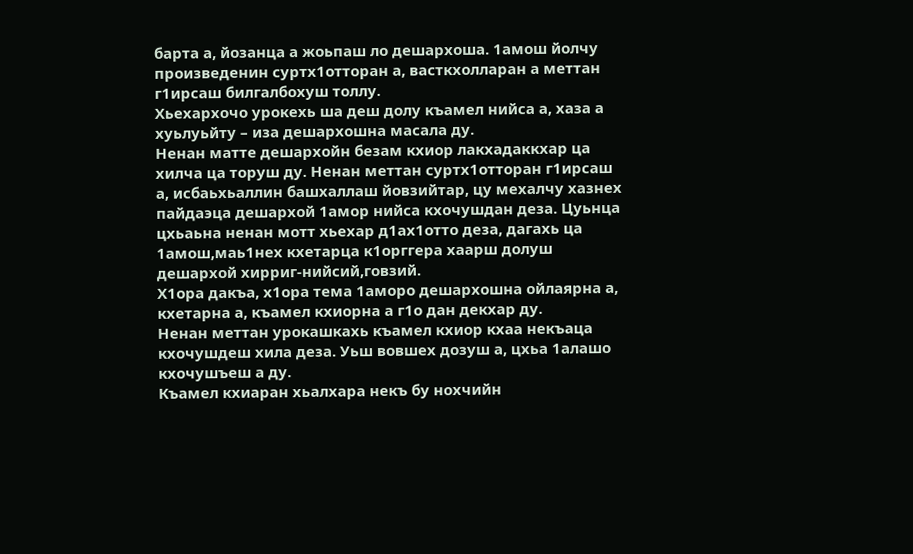барта а, йозанца а жоьпаш ло дешархоша. 1амош йолчу произведенин суртх1отторан а, васткхолларан а меттан г1ирсаш билгалбохуш толлу.
Хьехархочо урокехь ша деш долу къамел нийса а, хаза а хуьлуьйту – иза дешархошна масала ду.
Ненан матте дешархойн безам кхиор лакхадаккхар ца хилча ца торуш ду. Ненан меттан суртх1отторан г1ирсаш а, исбаьхьаллин башхаллаш йовзийтар, цу мехалчу хазнех пайдаэца дешархой 1амор нийса кхочушдан деза. Цуьнца цхьаьна ненан мотт хьехар д1ах1отто деза, дагахь ца 1амош,маь1нех кхетарца к1орггера хаарш долуш дешархой хирриг-нийсий,говзий.
Х1ора дакъа, х1ора тема 1аморо дешархошна ойлаярна а, кхетарна а, къамел кхиорна а г1о дан декхар ду.
Ненан меттан урокашкахь къамел кхиор кхаа некъаца кхочушдеш хила деза. Уьш вовшех дозуш а, цхьа 1алашо кхочушъеш а ду.
Къамел кхиаран хьалхара некъ бу нохчийн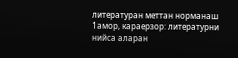литературан меттан норманаш 1амор, караерзор: литературни нийса аларан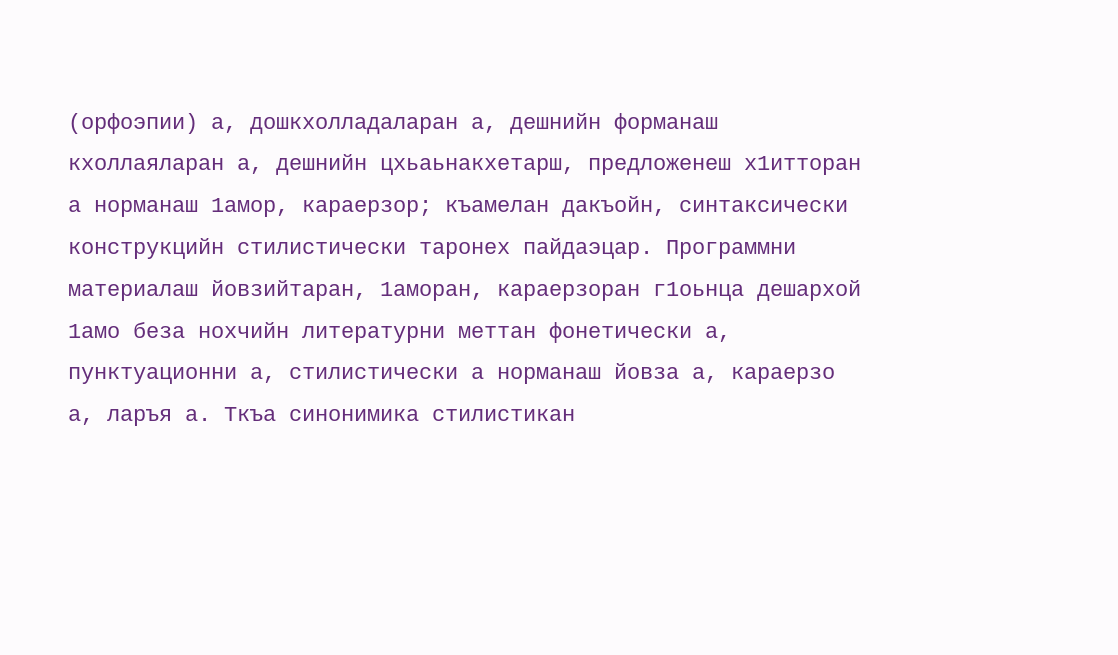(орфоэпии) а, дошкхолладаларан а, дешнийн форманаш кхоллаяларан а, дешнийн цхьаьнакхетарш, предложенеш х1итторан а норманаш 1амор, караерзор; къамелан дакъойн, синтаксически конструкцийн стилистически таронех пайдаэцар. Программни материалаш йовзийтаран, 1аморан, караерзоран г1оьнца дешархой 1амо беза нохчийн литературни меттан фонетически а, пунктуационни а, стилистически а норманаш йовза а, караерзо а, ларъя а. Ткъа синонимика стилистикан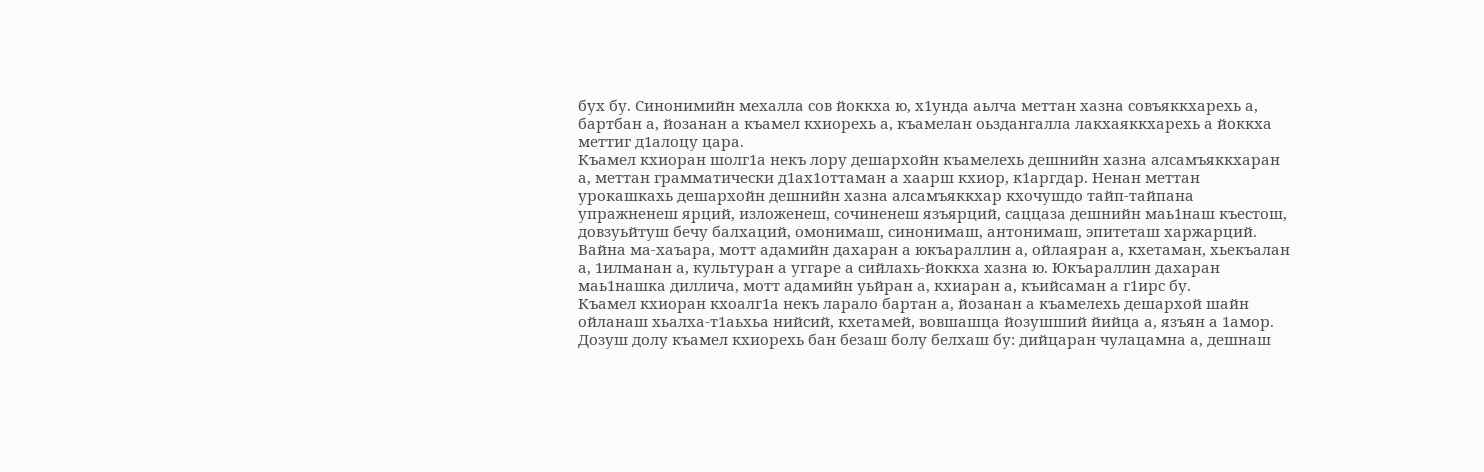бух бу. Синонимийн мехалла сов йоккха ю, х1унда аьлча меттан хазна совъяккхарехь а, бартбан а, йозанан а къамел кхиорехь а, къамелан оьздангалла лакхаяккхарехь а йоккха меттиг д1алоцу цара.
Къамел кхиоран шолг1а некъ лору дешархойн къамелехь дешнийн хазна алсамъяккхаран а, меттан грамматически д1ах1оттаман а хаарш кхиор, к1аргдар. Ненан меттан урокашкахь дешархойн дешнийн хазна алсамъяккхар кхочушдо тайп-тайпана упражненеш ярций, изложенеш, сочиненеш язъярций, саццаза дешнийн маь1наш къестош, довзуьйтуш бечу балхаций, омонимаш, синонимаш, антонимаш, эпитеташ харжарций.
Вайна ма-хаъара, мотт адамийн дахаран а юкъараллин а, ойлаяран а, кхетаман, хьекъалан а, 1илманан а, культуран а уггаре а сийлахь-йоккха хазна ю. Юкъараллин дахаран маь1нашка диллича, мотт адамийн уьйран а, кхиаран а, къийсаман а г1ирс бу.
Къамел кхиоран кхоалг1а некъ ларало бартан а, йозанан а къамелехь дешархой шайн ойланаш хьалха-т1аьхьа нийсий, кхетамей, вовшашца йозушший йийца а, язъян а 1амор. Дозуш долу къамел кхиорехь бан безаш болу белхаш бу: дийцаран чулацамна а, дешнаш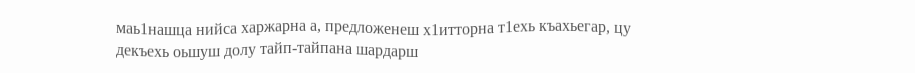маь1нашца нийса харжарна а, предложенеш х1итторна т1ехь къахьегар, цу декъехь оьшуш долу тайп-тайпана шардарш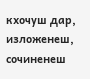кхочуш дар, изложенеш, сочиненеш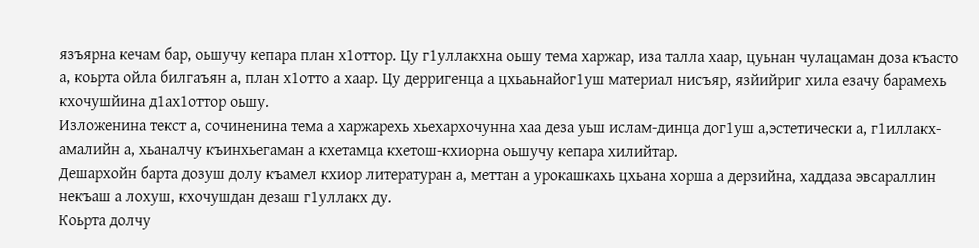язъярна кечам бар, оьшучу кепара план х1оттор. Цу г1уллакхна оьшу тема харжар, иза талла хаар, цуьнан чулацаман доза къасто а, коьрта ойла билгаъян а, план х1отто а хаар. Цу дерригенца а цхьаьнайог1уш материал нисъяр, язйийриг хила езачу барамехь кхочушйина д1ах1оттор оьшу.
Изложенина текст а, сочиненина тема а харжарехь хьехархочунна хаа деза уьш ислам-динца дог1уш а,эстетически а, г1иллакх-амалийн а, хьаналчу къинхьегаман а кхетамца кхетош-кхиорна оьшучу кепара хилийтар.
Дешархойн барта дозуш долу къамел кхиор литературан а, меттан а урокашкахь цхьана хорша а дерзийна, хаддаза эвсараллин некъаш а лохуш, кхочушдан дезаш г1уллакх ду.
Коьрта долчу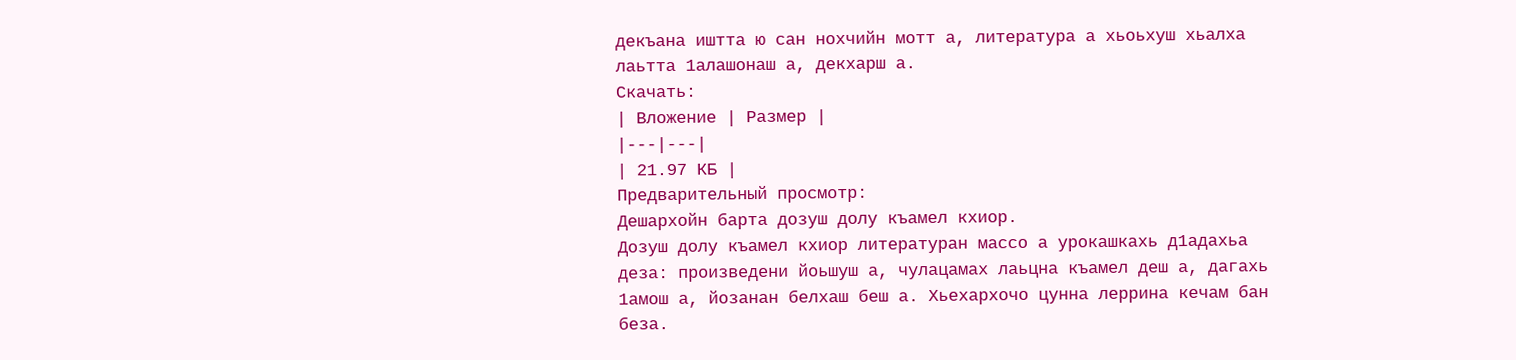декъана иштта ю сан нохчийн мотт а, литература а хьоьхуш хьалха лаьтта 1алашонаш а, декхарш а.
Скачать:
| Вложение | Размер |
|---|---|
| 21.97 КБ |
Предварительный просмотр:
Дешархойн барта дозуш долу къамел кхиор.
Дозуш долу къамел кхиор литературан массо а урокашкахь д1адахьа деза: произведени йоьшуш а, чулацамах лаьцна къамел деш а, дагахь 1амош а, йозанан белхаш беш а. Хьехархочо цунна леррина кечам бан беза.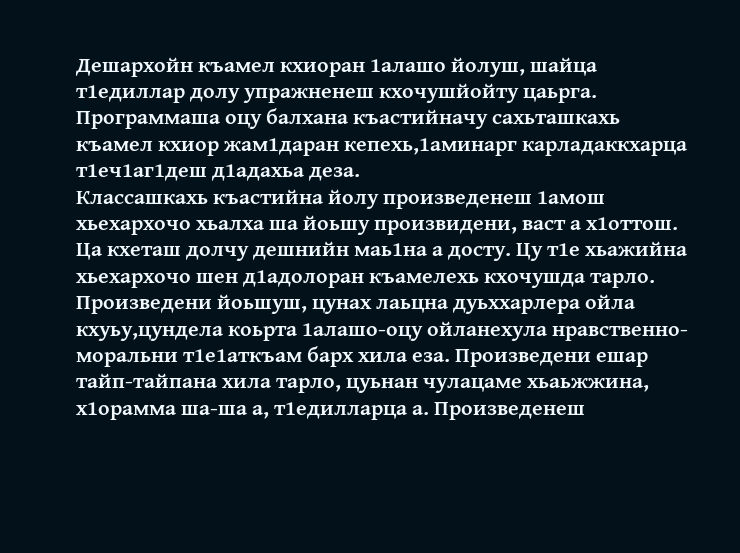Дешархойн къамел кхиоран 1алашо йолуш, шайца т1едиллар долу упражненеш кхочушйойту цаьрга. Программаша оцу балхана къастийначу сахьташкахь къамел кхиор жам1даран кепехь,1аминарг карладаккхарца т1еч1аг1деш д1адахьа деза.
Классашкахь къастийна йолу произведенеш 1амош хьехархочо хьалха ша йоьшу произвидени, васт а х1оттош. Ца кхеташ долчу дешнийн маь1на а досту. Цу т1е хьажийна хьехархочо шен д1адолоран къамелехь кхочушда тарло. Произведени йоьшуш, цунах лаьцна дуьххарлера ойла кхуьу,цундела коьрта 1алашо-оцу ойланехула нравственно-моральни т1е1аткъам барх хила еза. Произведени ешар тайп-тайпана хила тарло, цуьнан чулацаме хьаьжжина, х1орамма ша-ша а, т1едилларца а. Произведенеш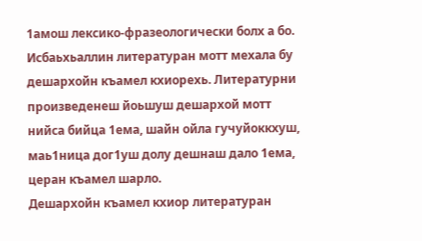1амош лексико-фразеологически болх а бо.
Исбаьхьаллин литературан мотт мехала бу дешархойн къамел кхиорехь. Литературни произведенеш йоьшуш дешархой мотт нийса бийца 1ема, шайн ойла гучуйоккхуш, маь1ница дог1уш долу дешнаш дало 1ема, церан къамел шарло.
Дешархойн къамел кхиор литературан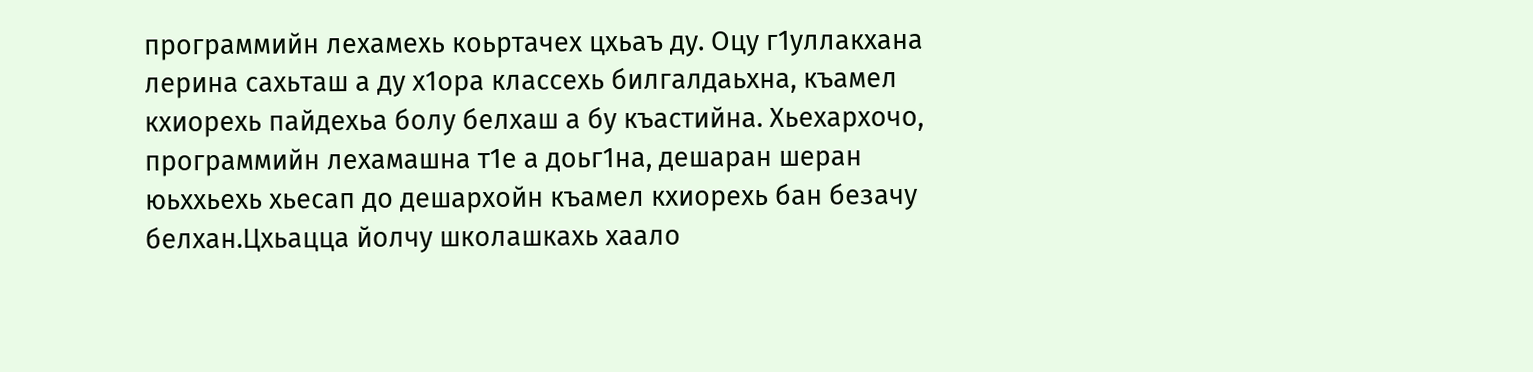программийн лехамехь коьртачех цхьаъ ду. Оцу г1уллакхана лерина сахьташ а ду х1ора классехь билгалдаьхна, къамел кхиорехь пайдехьа болу белхаш а бу къастийна. Хьехархочо, программийн лехамашна т1е а доьг1на, дешаран шеран юьххьехь хьесап до дешархойн къамел кхиорехь бан безачу белхан.Цхьацца йолчу школашкахь хаало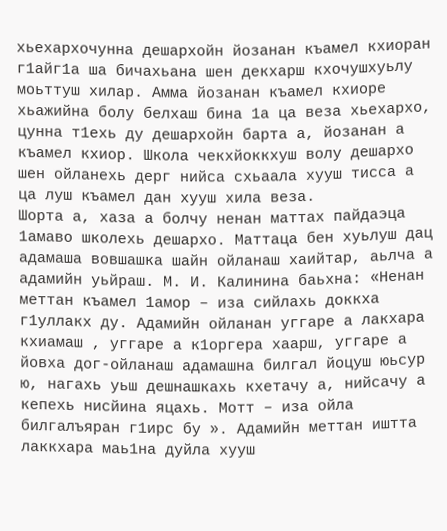хьехархочунна дешархойн йозанан къамел кхиоран г1айг1а ша бичахьана шен декхарш кхочушхуьлу моьттуш хилар. Амма йозанан къамел кхиоре хьажийна болу белхаш бина 1а ца веза хьехархо, цунна т1ехь ду дешархойн барта а, йозанан а къамел кхиор. Школа чекхйоккхуш волу дешархо шен ойланехь дерг нийса схьаала хууш тисса а ца луш къамел дан хууш хила веза.
Шорта а, хаза а болчу ненан маттах пайдаэца 1амаво школехь дешархо. Маттаца бен хуьлуш дац адамаша вовшашка шайн ойланаш хаийтар, аьлча а адамийн уьйраш. М. И. Калинина баьхна: «Ненан меттан къамел 1амор – иза сийлахь доккха г1уллакх ду. Адамийн ойланан уггаре а лакхара кхиамаш , уггаре а к1оргера хаарш, уггаре а йовха дог-ойланаш адамашна билгал йоцуш юьсур ю, нагахь уьш дешнашкахь кхетачу а, нийсачу а кепехь нисйина яцахь. Мотт – иза ойла билгалъяран г1ирс бу ». Адамийн меттан иштта лаккхара маь1на дуйла хууш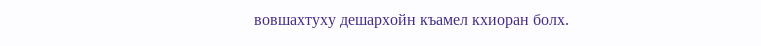вовшахтуху дешархойн къамел кхиоран болх.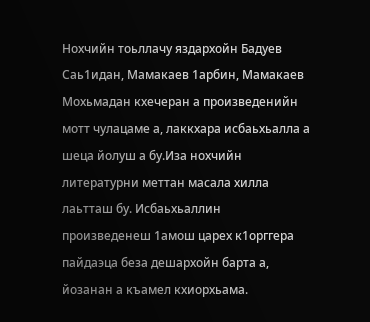Нохчийн тоьллачу яздархойн Бадуев Саь1идан, Мамакаев 1арбин, Мамакаев Мохьмадан кхечеран а произведенийн мотт чулацаме а, лаккхара исбаьхьалла а шеца йолуш а бу.Иза нохчийн литературни меттан масала хилла лаьтташ бу. Исбаьхьаллин произведенеш 1амош царех к1орггера пайдаэца беза дешархойн барта а, йозанан а къамел кхиорхьама.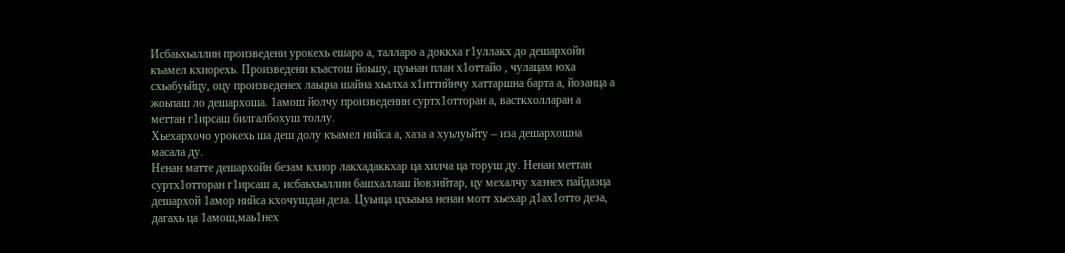Исбаьхьаллин произведени урокехь ешаро а, талларо а доккха г1уллакх до дешархойн къамел кхиорехь. Произведени къастош йоьшу, цуьнан план х1оттайо , чулацам юха схьабуьйцу, оцу произведенех лаьцна шайна хьалха х1иттийнчу хаттаршна барта а, йозанца а жоьпаш ло дешархоша. 1амош йолчу произведенин суртх1отторан а, васткхолларан а меттан г1ирсаш билгалбохуш толлу.
Хьехархочо урокехь ша деш долу къамел нийса а, хаза а хуьлуьйту – иза дешархошна масала ду.
Ненан матте дешархойн безам кхиор лакхадаккхар ца хилча ца торуш ду. Ненан меттан суртх1отторан г1ирсаш а, исбаьхьаллин башхаллаш йовзийтар, цу мехалчу хазнех пайдаэца дешархой 1амор нийса кхочушдан деза. Цуьнца цхьаьна ненан мотт хьехар д1ах1отто деза, дагахь ца 1амош,маь1нех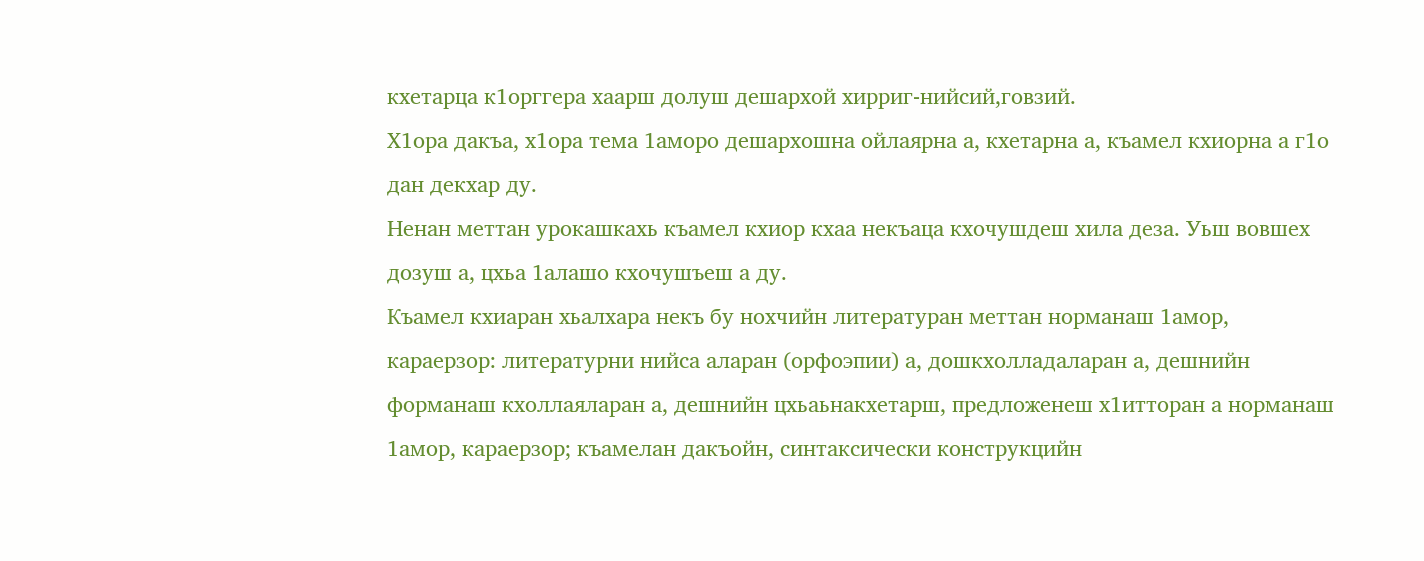кхетарца к1орггера хаарш долуш дешархой хирриг-нийсий,говзий.
Х1ора дакъа, х1ора тема 1аморо дешархошна ойлаярна а, кхетарна а, къамел кхиорна а г1о дан декхар ду.
Ненан меттан урокашкахь къамел кхиор кхаа некъаца кхочушдеш хила деза. Уьш вовшех дозуш а, цхьа 1алашо кхочушъеш а ду.
Къамел кхиаран хьалхара некъ бу нохчийн литературан меттан норманаш 1амор, караерзор: литературни нийса аларан (орфоэпии) а, дошкхолладаларан а, дешнийн форманаш кхоллаяларан а, дешнийн цхьаьнакхетарш, предложенеш х1итторан а норманаш 1амор, караерзор; къамелан дакъойн, синтаксически конструкцийн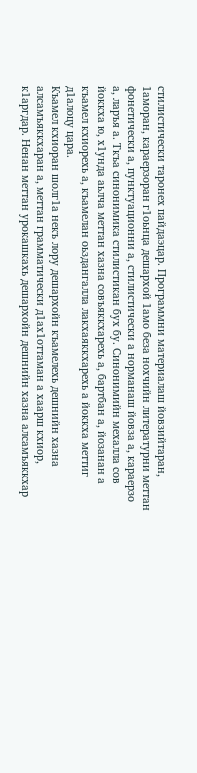стилистически таронех пайдаэцар. Программни материалаш йовзийтаран, 1аморан, караерзоран г1оьнца дешархой 1амо беза нохчийн литературни меттан фонетически а, пунктуационни а, стилистически а норманаш йовза а, караерзо а, ларъя а. Ткъа синонимика стилистикан бух бу. Синонимийн мехалла сов йоккха ю, х1унда аьлча меттан хазна совъяккхарехь а, бартбан а, йозанан а къамел кхиорехь а, къамелан оьздангалла лакхаяккхарехь а йоккха меттиг д1алоцу цара.
Къамел кхиоран шолг1а некъ лору дешархойн къамелехь дешнийн хазна алсамъяккхаран а, меттан грамматически д1ах1оттаман а хаарш кхиор, к1аргдар. Ненан меттан урокашкахь дешархойн дешнийн хазна алсамъяккхар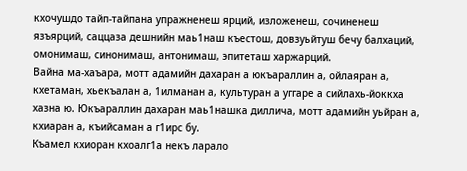кхочушдо тайп-тайпана упражненеш ярций, изложенеш, сочиненеш язъярций, саццаза дешнийн маь1наш къестош, довзуьйтуш бечу балхаций, омонимаш, синонимаш, антонимаш, эпитеташ харжарций.
Вайна ма-хаъара, мотт адамийн дахаран а юкъараллин а, ойлаяран а, кхетаман, хьекъалан а, 1илманан а, культуран а уггаре а сийлахь-йоккха хазна ю. Юкъараллин дахаран маь1нашка диллича, мотт адамийн уьйран а, кхиаран а, къийсаман а г1ирс бу.
Къамел кхиоран кхоалг1а некъ ларало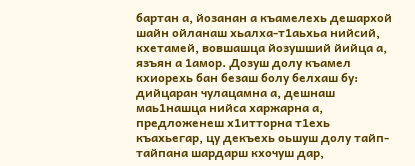бартан а, йозанан а къамелехь дешархой шайн ойланаш хьалха-т1аьхьа нийсий, кхетамей, вовшашца йозушший йийца а, язъян а 1амор. Дозуш долу къамел кхиорехь бан безаш болу белхаш бу: дийцаран чулацамна а, дешнаш маь1нашца нийса харжарна а, предложенеш х1итторна т1ехь къахьегар, цу декъехь оьшуш долу тайп-тайпана шардарш кхочуш дар,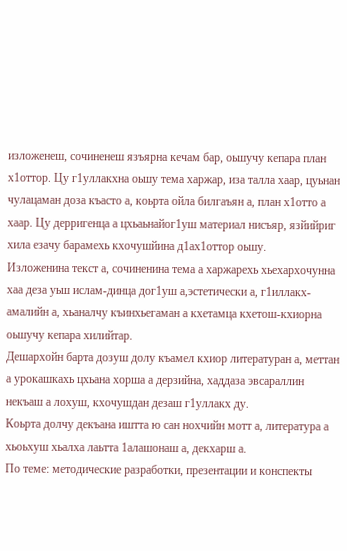изложенеш, сочиненеш язъярна кечам бар, оьшучу кепара план х1оттор. Цу г1уллакхна оьшу тема харжар, иза талла хаар, цуьнан чулацаман доза къасто а, коьрта ойла билгаъян а, план х1отто а хаар. Цу дерригенца а цхьаьнайог1уш материал нисъяр, язйийриг хила езачу барамехь кхочушйина д1ах1оттор оьшу.
Изложенина текст а, сочиненина тема а харжарехь хьехархочунна хаа деза уьш ислам-динца дог1уш а,эстетически а, г1иллакх-амалийн а, хьаналчу къинхьегаман а кхетамца кхетош-кхиорна оьшучу кепара хилийтар.
Дешархойн барта дозуш долу къамел кхиор литературан а, меттан а урокашкахь цхьана хорша а дерзийна, хаддаза эвсараллин некъаш а лохуш, кхочушдан дезаш г1уллакх ду.
Коьрта долчу декъана иштта ю сан нохчийн мотт а, литература а хьоьхуш хьалха лаьтта 1алашонаш а, декхарш а.
По теме: методические разработки, презентации и конспекты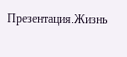Презентация.Жизнь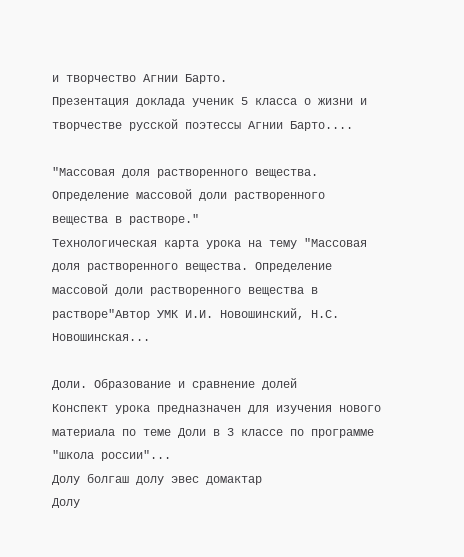и творчество Агнии Барто.
Презентация доклада ученик 5 класса о жизни и творчестве русской поэтессы Агнии Барто....

"Массовая доля растворенного вещества. Определение массовой доли растворенного вещества в растворе."
Технологическая карта урока на тему "Массовая доля растворенного вещества. Определение массовой доли растворенного вещества в растворе"Автор УМК И.И. Новошинский, Н.С. Новошинская...

Доли. Образование и сравнение долей
Конспект урока предназначен для изучения нового материала по теме Доли в 3 классе по программе "школа россии"...
Долу болгаш долу эвес домактар
Долу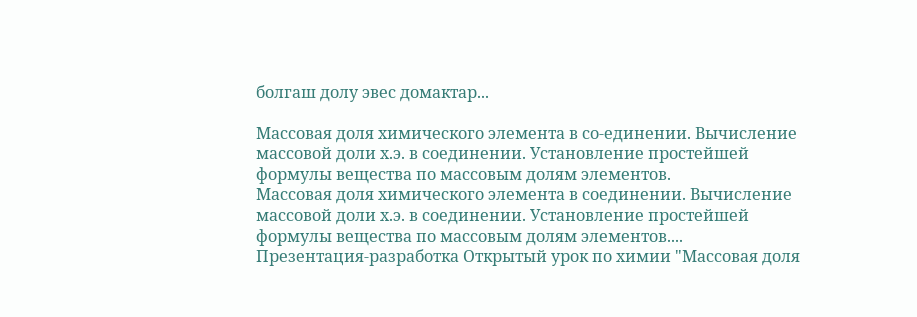болгаш долу эвес домактар...

Массовая доля химического элемента в со-единении. Вычисление массовой доли х.э. в соединении. Установление простейшей формулы вещества по массовым долям элементов.
Массовая доля химического элемента в соединении. Вычисление массовой доли х.э. в соединении. Установление простейшей формулы вещества по массовым долям элементов....
Презентация-разработка Открытый урок по химии "Массовая доля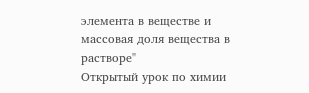элемента в веществе и массовая доля вещества в растворе"
Открытый урок по химии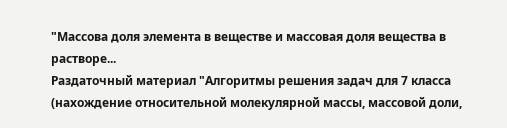"Массова доля элемента в веществе и массовая доля вещества в растворе...
Раздаточный материал "Алгоритмы решения задач для 7 класса (нахождение относительной молекулярной массы, массовой доли,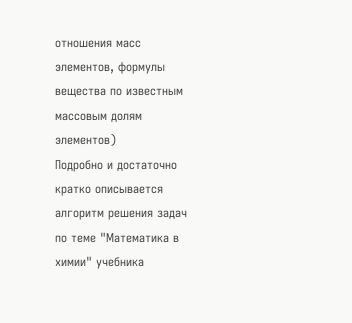отношения масс элементов, формулы вещества по известным массовым долям элементов)
Подробно и достаточно кратко описывается алгоритм решения задач по теме "Математика в химии" учебника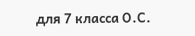для 7 класса О.С.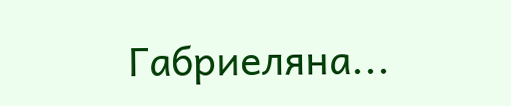Габриеляна...